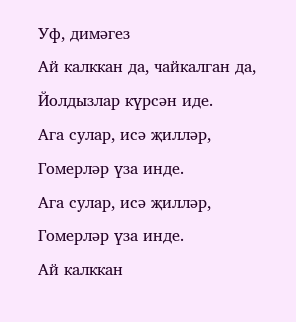Уф, димәгез
Ай калккан да, чайкалган да,
Йолдызлар күрсән иде.
Ага сулар, исә җилләр,
Гомерләр үза инде.
Ага сулар, исә җилләр,
Гомерләр үза инде.
Ай калккан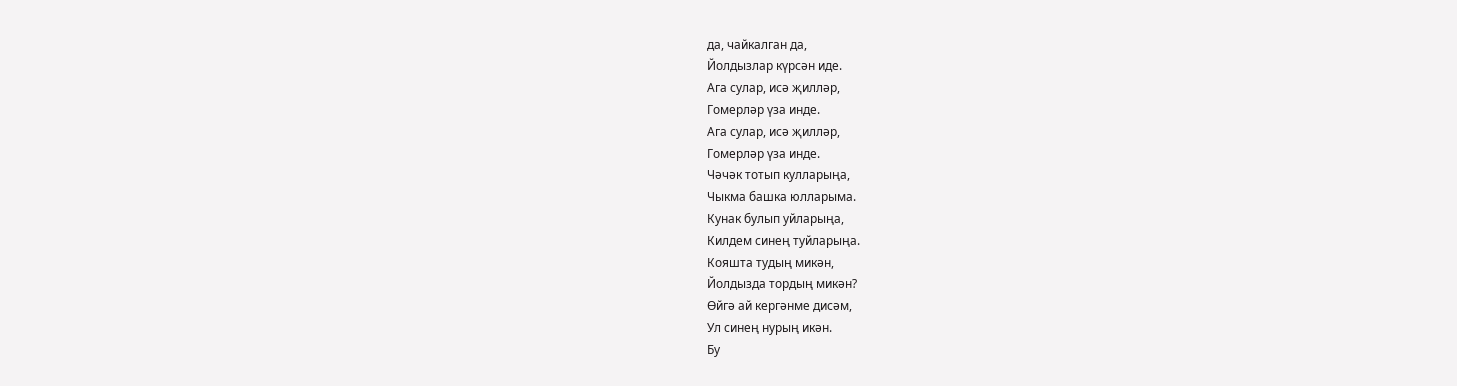да, чайкалган да,
Йолдызлар күрсән иде.
Ага сулар, исә җилләр,
Гомерләр үза инде.
Ага сулар, исә җилләр,
Гомерләр үза инде.
Чәчәк тотып кулларыңа,
Чыкма башка юлларыма.
Кунак булып уйларыңа,
Килдем синең туйларыңа.
Кояшта тудың микән,
Йолдызда тордың микән?
Өйгә ай кергәнме дисәм,
Ул синең нурың икән.
Бу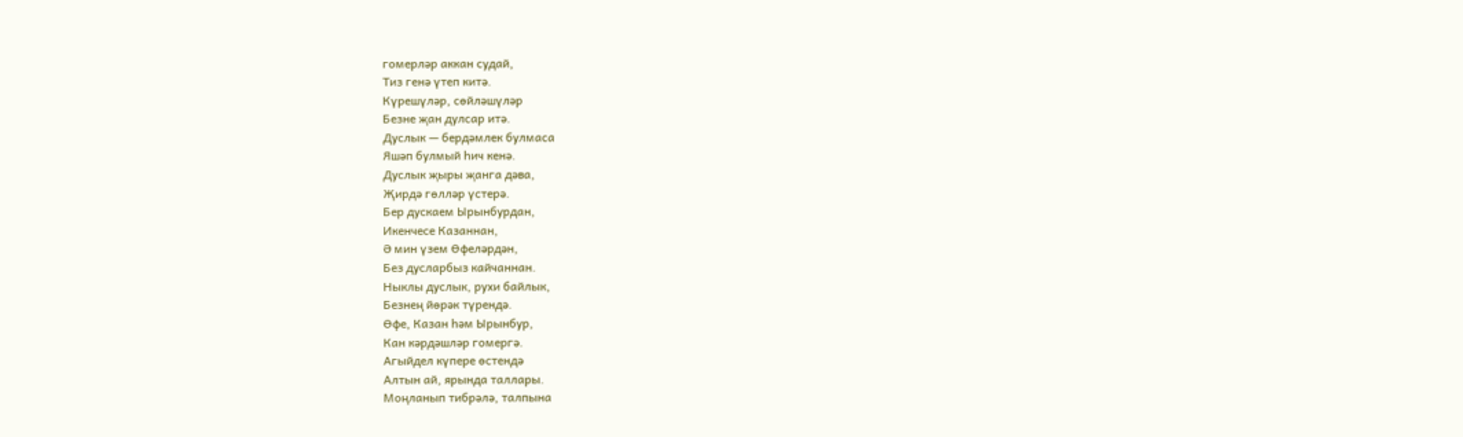гомерләр аккан судай,
Тиз генә үтеп китә.
Күрешүләр, сөйләшүләр
Безне җан дулсар итә.
Дуслык — бердәмлек булмаса
Яшәп булмый һич кенә.
Дуслык җыры җанга дәва,
Җирдә гөлләр үстерә.
Бер дускаем Ырынбурдан,
Икенчесе Казаннан,
Ә мин үзем Өфеләрдән,
Без дусларбыз кайчаннан.
Ныклы дуслык, рухи байлык,
Безнең йөрәк түрендә.
Өфе, Казан һәм Ырынбур,
Кан кәрдәшләр гомергә.
Агыйдел күпере өстендә
Алтын ай, ярында таллары.
Моңланып тибрәлә, талпына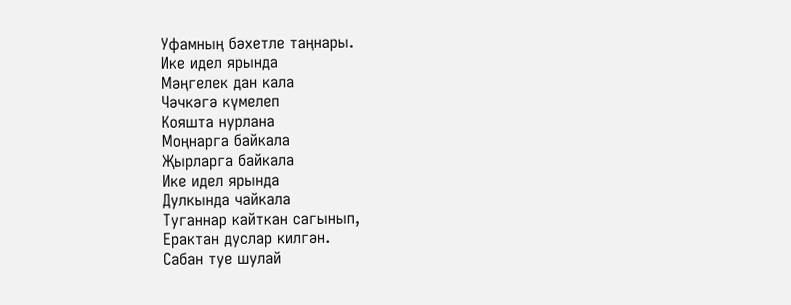Уфамның бәхетле таңнары.
Ике идел ярында
Мәңгелек дан кала
Чәчкәгә күмелеп
Кояшта нурлана
Моңнарга байкала
Җырларга байкала
Ике идел ярында
Дулкында чайкала
Туганнар кайткан сагынып,
Ерактан дуслар килгән.
Сабан туе шулай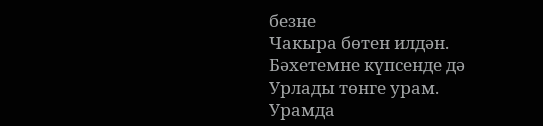безне
Чакыра бөтен илдән.
Бәхетемне күпсенде дә
Урлады төнге урам.
Урамда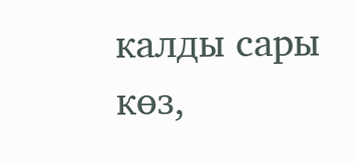калды сары көз,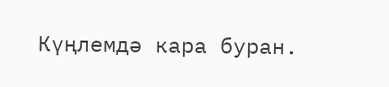Күңлемдә кара буран.